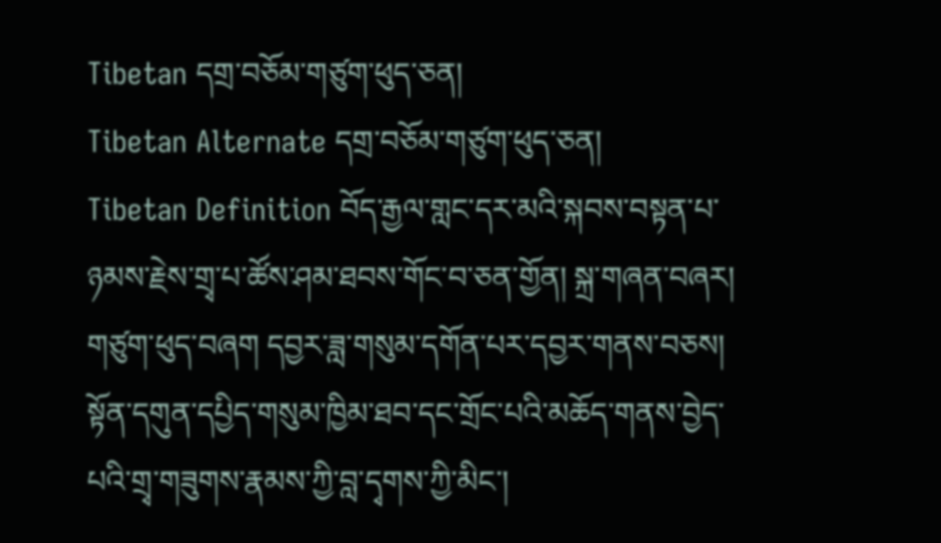Tibetan དགྲ་བཅོམ་གཙུག་ཕུད་ཅན།
Tibetan Alternate དགྲ་བཅོམ་གཙུག་ཕུད་ཅན།
Tibetan Definition བོད་རྒྱལ་གླང་དར་མའི་སྐབས་བསྟན་པ་ཉམས་རྗེས་གྲྭ་པ་ཚོས་ཤམ་ཐབས་གོང་བ་ཅན་གྱོན། སྐྲ་གཞན་བཞར། གཙུག་ཕུད་བཞག དབྱར་ཟླ་གསུམ་དགོན་པར་དབྱར་གནས་བཅས། སྟོན་དགུན་དཔྱིད་གསུམ་ཁྱིམ་ཐབ་དང་གྲོང་པའི་མཆོད་གནས་བྱེད་པའི་གྲྭ་གཟུགས་རྣམས་ཀྱི་བླ་དྭགས་ཀྱི་མིང་།